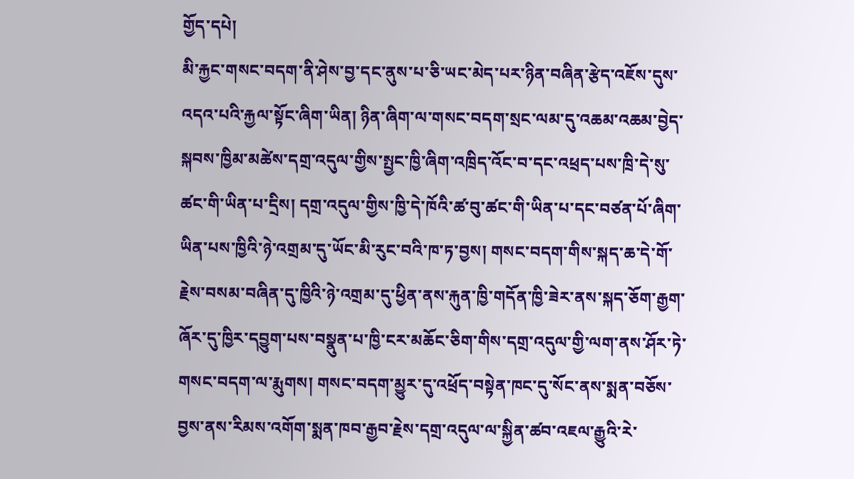གྱོད་དཔེ།
མི་རྐྱང་གསང་བདག་ནི་ཤེས་བྱ་དང་ནུས་པ་ཅི་ཡང་མེད་པར་ཉིན་བཞིན་རྩེད་འཇོས་དུས་འདའ་པའི་རྐྱལ་སྟོང་ཞིག་ཡིན། ཉིན་ཞིག་ལ་གསང་བདག་སྲང་ལམ་དུ་འཆམ་འཆམ་བྱེད་སྐབས་ཁྱིམ་མཚེས་དགྲ་འདུལ་གྱིས་སྤྱང་ཁྱི་ཞིག་འཁྲིད་འོང་བ་དང་འཕྲད་པས་ཁྲི་དེ་སུ་ཚང་གི་ཡིན་པ་དྲིས། དགྲ་འདུལ་གྱིས་ཁྱི་དེ་ཁོའི་ཚ་བུ་ཚང་གི་ཡིན་པ་དང་བཙན་པོ་ཞིག་ཡིན་པས་ཁྱིའི་ཉེ་འགྲམ་དུ་ཡོང་མི་རུང་བའི་ཁ་ཏ་བྱས། གསང་བདག་གིས་སྐད་ཆ་དེ་གོ་རྗེས་བསམ་བཞིན་དུ་ཁྱིའི་ཉེ་འགྲམ་དུ་ཕྱིན་ནས་རྐུན་ཁྱི་གདོན་ཁྱི་ཟེར་ནས་སྐད་ཅོག་རྒྱག་ཞོར་དུ་ཁྱིར་དབྱུག་པས་བསྣུན་པ་ཁྱི་ངར་མཆོང་ཅིག་གིས་དགྲ་འདུལ་གྱི་ལག་ནས་ཤོར་ཏེ་གསང་བདག་ལ་རྨུགས། གསང་བདག་མྱུར་དུ་འཕྲོད་བསྟེན་ཁང་དུ་སོང་ནས་སྨན་བཅོས་བྱས་ནས་རིམས་འགོག་སྨན་ཁབ་རྒྱབ་རྗེས་དགྲ་འདུལ་ལ་སྐྱིན་ཚབ་འཇལ་རྒྱུའི་རེ་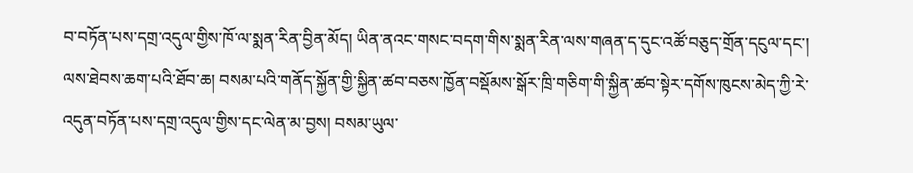བ་བཏོན་པས་དགྲ་འདུལ་གྱིས་ཁོ་ལ་སྨན་རིན་བྱིན་མོད། ཡིན་ནའང་གསང་བདག་གིས་སྨན་རིན་ལས་གཞན་ད་དུང་འཚོ་བཅུད་གྲོན་དངུལ་དང་། ལས་ཐེབས་ཆག་པའི་ཐོབ་ཆ། བསམ་པའི་གནོད་སྐྱོན་གྱི་སྐྱིན་ཚབ་བཅས་ཁྱོན་བསྡོམས་སྒོར་ཁྲི་གཅིག་གི་སྐྱིན་ཚབ་སྟེར་དགོས་ཁུངས་མེད་ཀྱི་རེ་འདུན་བཏོན་པས་དགྲ་འདུལ་གྱིས་དང་ལེན་མ་བྱས། བསམ་ཡུལ་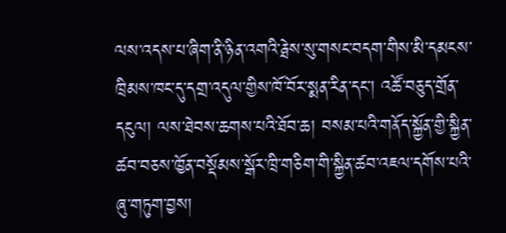ལས་འདས་པ་ཞིག་ནི་ཉིན་འགའི་རྠེས་སུ་གསང་བདག་གིས་མི་དམངས་ཁྲིམས་ཁང་དུ་དགྲ་འདུལ་གྱིས་ཁོ་བོར་སྨན་རིན་དང་། འཚོ་བཅུད་གྲོན་དངུལ། ལས་ཐེབས་ཆགས་པའི་ཐོབ་ཆ། བསམ་པའི་གནོད་སྐྱོན་གྱི་སྐྱིན་ཚབ་བཅས་ཁྱོན་བསྡོམས་སྒོར་ཁྲི་གཅིག་གི་སྐྱིན་ཚབ་འཇལ་དགོས་པའི་ཞུ་གཏུག་བྱས།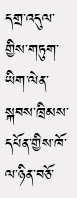དགྲ་འདུལ་གྱིས་གཏུག་ཡིག་ལེན་སྐབས་ཁྲིམས་དཔོན་གྱིས་ཁོ་ལ་ཉིན་བཅོ་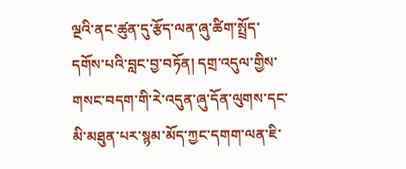ལྔའི་ནང་ཚུན་དུ་རྩོད་ལན་ཞུ་ཚིག་སྤྲོད་དགོས་པའི་བླང་བྱ་བཏོན། དགྲ་འདུལ་གྱིས་གསང་བདག་གི་རེ་འདུན་ཞུ་དོན་ལུགས་དང་མི་མཐུན་པར་སྙམ་མོད་ཀྱང་དགག་ལན་ཇི་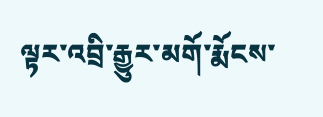ལྟར་འབྲི་རྒྱུར་མགོ་རྨོངས་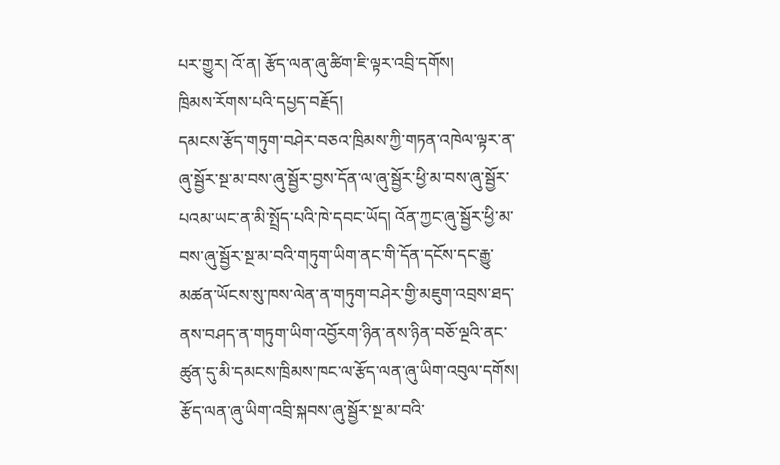པར་གྱུར། འོ་ན། རྩོད་ལན་ཞུ་ཚིག་ཇི་ལྟར་འབྲི་དགོས།
ཁྲིམས་རོགས་པའི་དཔྱད་བརྗོད།
དམངས་རྩོད་གཏུག་བཤེར་བཅའ་ཁྲིམས་ཀྱི་གཏན་འཁེལ་ལྟར་ན་ཞུ་སྦྱོར་སྔ་མ་བས་ཞུ་སྦྱོར་བྱས་དོན་ལ་ཞུ་སྦྱོར་ཕྱི་མ་བས་ཞུ་སྦྱོར་པའམ་ཡང་ན་མི་སྤྲོད་པའི་ཁེ་དབང་ཡོད། འོན་ཀྱང་ཞུ་སྦྱོར་ཕྱི་མ་བས་ཞུ་སྦྱོར་སྔ་མ་བའི་གཏུག་ཡིག་ནང་གི་དོན་དངོས་དང་རྒྱུ་མཚན་ཡོངས་སུ་ཁས་ལེན་ན་གཏུག་བཤེར་གྱི་མཇུག་འབྲས་ཐད་ནས་བཤད་ན་གཏུག་ཡིག་འབྱོརག་ཉིན་ནས་ཉིན་བཅོ་ལྔའི་ནང་ཚུན་དུ་མི་དམངས་ཁྲིམས་ཁང་ལ་རྩོད་ལན་ཞུ་ཡིག་འབུལ་དགོས། རྩོད་ལན་ཞུ་ཡིག་འབྲི་སྐབས་ཞུ་སྦྱོར་སྔ་མ་བའི་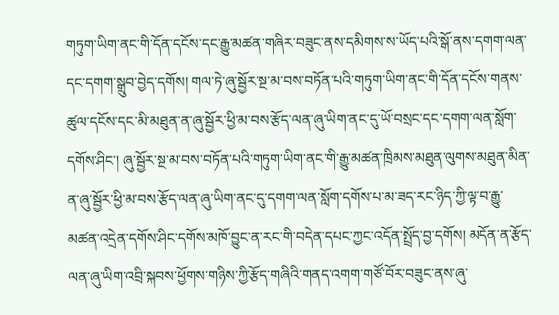གཏུག་ཡིག་ནང་གི་དོན་དངོས་དང་རྒྱུ་མཚན་གཞིར་བཟུང་ནས་དམིགས་ས་ཡོད་པའི་སྒོ་ནས་དགག་ལན་དང་དགག་སྒྲུབ་བྱེད་དགོས། གལ་ཏེ་ཞུ་སྦྱོར་སྔ་མ་བས་བཏོན་པའི་གཏུག་ཡིག་ནང་གི་དོན་དངོས་གནས་ཚུལ་དངོས་དང་མི་མཐུན་ན་ཞུ་སྦྱོར་ཕྱི་མ་བས་རྩོད་ལན་ཞུ་ཡིག་ནང་དུ་ཡོ་བསྲང་དང་དགག་ལན་སློག་དགོས་ཤིང་། ཞུ་སྦྱོར་སྔ་མ་བས་བཏོན་པའི་གཏུག་ཡིག་ནང་གི་རྒྱུ་མཚན་ཁྲིམས་མཐུན་ལུགས་མཐུན་མིན་ན་ཞུ་སྦྱོར་ཕྱི་མ་བས་རྩོད་ལན་ཞུ་ཡིག་ནང་དུ་དགག་ལན་སློག་དགོས་པ་མ་ཟད་རང་ཉིད་ཀྱི་ལྟ་བ་རྒྱུ་མཚན་འདྲེན་དགོས་ཤིང་དགོས་མཁོ་བྱུང་ན་རང་གི་བདེན་དཔང་ཀྱང་འདོན་སྤྲོད་བྱ་དགོས། མདོན་ན་རྩོད་ལན་ཞུ་ཡིག་འབྲི་སྐབས་ཕྱོགས་གཉིས་ཀྱི་རྩོད་གཞིའི་གནད་འགག་གཙོ་བོར་བཟུང་ནས་ཞུ་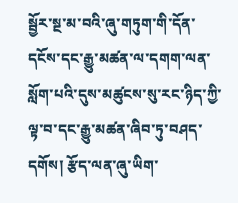སྦྱོར་སྔ་མ་བའི་ཞུ་གཏུག་གི་དོན་དངོས་དང་རྒྱུ་མཚན་ལ་དགག་ལན་སློག་པའི་དུས་མཚུངས་སུ་རང་ཉིད་ཀྱི་ལྟ་བ་དང་རྒྱུ་མཚན་ཞིབ་ཏུ་བཤད་དགོས། རྩོད་ལན་ཞུ་ཡིག་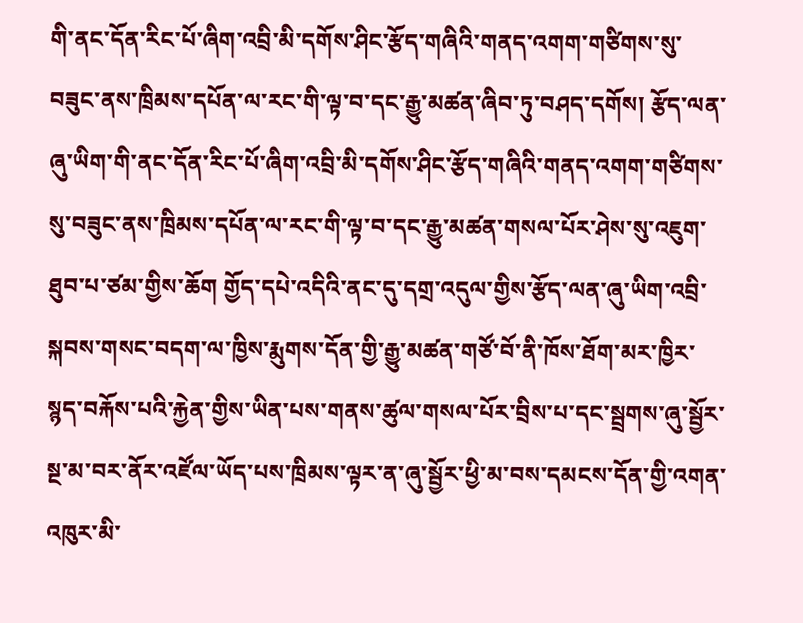གི་ནང་དོན་རིང་པོ་ཞིག་འབྲི་མི་དགོས་ཤིང་རྩོད་གཞིའི་གནད་འགག་གཙིགས་སུ་བཟུང་ནས་ཁྲིམས་དཔོན་ལ་རང་གི་ལྟ་བ་དང་རྒྱུ་མཚན་ཞིབ་ཏུ་བཤད་དགོས། རྩོད་ལན་ཞུ་ཡིག་གི་ནང་དོན་རིང་པོ་ཞིག་འབྲི་མི་དགོས་ཤིང་རྩོད་གཞིའི་གནད་འགག་གཙིགས་སུ་བཟུང་ནས་ཁྲིམས་དཔོན་ལ་རང་གི་ལྟ་བ་དང་རྒྱུ་མཚན་གསལ་པོར་ཤེས་སུ་འཇུག་ཐུབ་པ་ཙམ་གྱིས་ཆོག གྱོད་དཔེ་འདིའི་ནང་དུ་དགྲ་འདུལ་གྱིས་རྩོད་ལན་ཞུ་ཡིག་འབྲི་སྐབས་གསང་བདག་ལ་ཁྱིས་རྨུགས་དོན་གྱི་རྒྱུ་མཚན་གཙོ་བོ་ནི་ཁོས་ཐོག་མར་ཁྱིར་སྙད་བརྐོས་པའི་རྐྱེན་གྱིས་ཡིན་པས་གནས་ཚུལ་གསལ་པོར་བྲིས་པ་དང་སྦྲགས་ཞུ་སྦྱོར་སྔ་མ་བར་ནོར་འཛོལ་ཡོད་པས་ཁྲིམས་ལྟར་ན་ཞུ་སྦྱོར་ཕྱི་མ་བས་དམངས་དོན་གྱི་འགན་འཁུར་མི་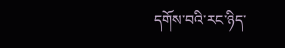དགོས་བའི་རང་ཉིད་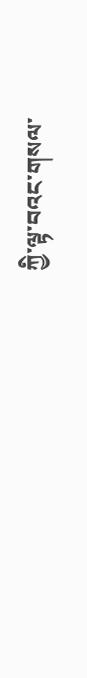ཀྱི་ལྟ་བའང་གསལ་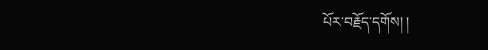པོར་བརྗོད་དགོས། །